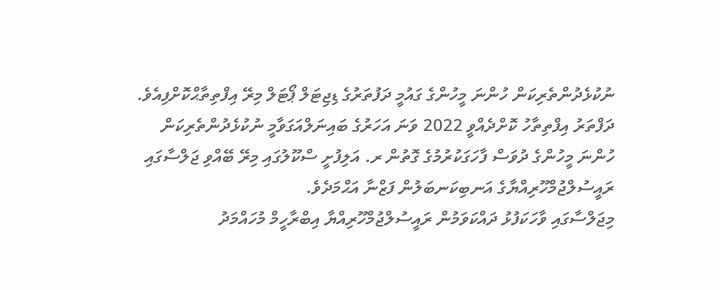ނުކުޅެދުންތެރިކަން ހުންނަ މީހުންގެ ގައުމީ ދަފުތަރުގެ ޑިޖިޓަލް ޕޯޓަލް މިރޭ އިފްތިތާޙްކޮށްފިއެވެ. ދަފްތަރު އިފްތިތާހު ކޮށްދެއްވީ 2022 ވަނަ އަހަރުގެ ބައިނަލްއަގަވާމީ ނުކުޅެދުންތެރިކަން ހުންނަ މީހުންގެ ދުވަސް ފާހަގަކުރުމުގެ ގޮތުން ރ. އަލިފުށީ ސްކޫލުގައި މިރޭ ބޭއްވި ޖަލްސާގައި ރައީސުލްޖުމްހޫރިއްޔާގެ އަނބިކަނބަލުން ފަޒްނާ އަޙްމަދެވެ.
މިޖަލްސާގައި ވާހަކަފުޅު ދައްކަވަމުން ރައީސުލްޖުމްހޫރިއްޔާ އިބްރާހީމް މުހައްމަދު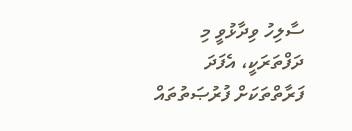ސާލިހު ވިދާޅުވީ މި ދަފްތަރަކީ، އެފަދަ ފަރާތްތަކަށް ފުރުޞަތުތައް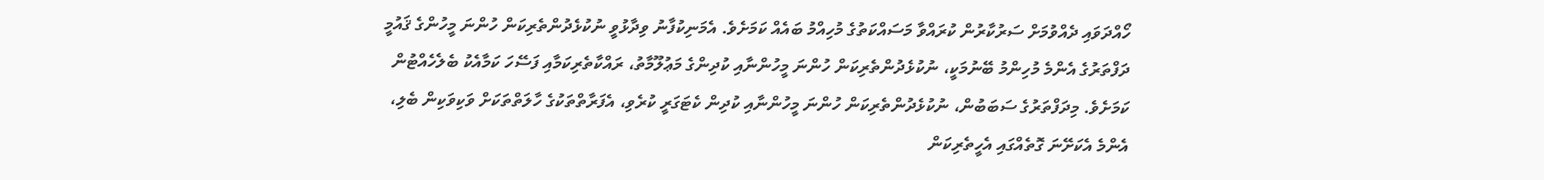ހޯއްދަވައި ދެއްވުމަށް ސަރުކާރުން ކުރައްވާ މަސައްކަތުގެ މުހިއްމު ބައެއް ކަމަށެވެ. އެމަނިކުފާނު ވިދާޅުވީ ނުކުޅެދުންތެރިކަން ހުންނަ މީހުންގެ ޤައުމީ ދަފްތަރުގެ އެންމެ މުހިންމު ބޭނުމަކީ، ނުކުޅެދުންތެރިކަން ހުންނަ މީހުންނާއި ކުދިންގެ މަޢުލޫމާތު، ރައްކާތެރިކަމާއި ފަސޭހަ ކަމާއެކު ބެލެހެއްޓުން ކަމަށެވެ. މިދަފްތަރުގެ ސަބަބުން، ނުކުޅެދުންތެރިކަން ހުންނަ މީހުންނާއި ކުދިން ކެޓަގަރީ ކުރެވި، އެފަރާތްތަކުގެ ހާލަތްތަކަށް ވަކިވަކިން ބެލި، އެންމެ އެކަށޭނަ ގޮތެއްގައި އެހީތެރިކަން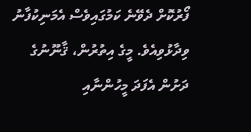ފޯރުކޮށް ދެވޭނެ ކަމުގައިވެސް އެމަނިކުފާނު ވިދާޅުވިއެވެ. މީގެ އިތުރުން، ޤާނޫނުގެ ދަށުން އެފަދަ މީހުންނާއި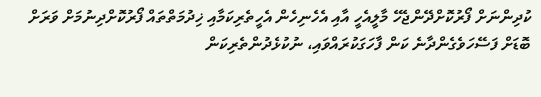ކުދިންނަށް ފޯރުކޮށްދޭންޖެހޭ މާލީއެހީ އާއި އެހެނިހެން އެހީތެރިކަމާއި ޚިދުމަތްތައް ފޯރުކޮށްދިނުމަށް ވަރަށް ބޮޑަށް ފަސޭހަވެގެންދާނެ ކަން ފާހަގަކުރައްވައި، ނުކުޅެދުންތެރިކަން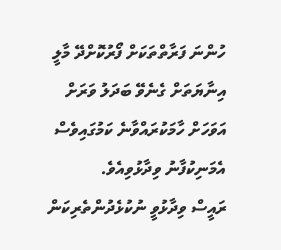ހުންނަ ފަރާތްތަކަށް ފޯރުކޮށްދޭ މާލީ އިނާޔަތަށް ގެނެވޭ ބަދަލު ވަރަށް އަވަހަށް ހާމަކުރައްވާނެ ކަމުގައިވެސް އެމަނިކުފާނު ވިދާޅުވިއެވެ.
ރައީސް ވިދާޅުވީ ނުކުޅެދުންތެރިކަން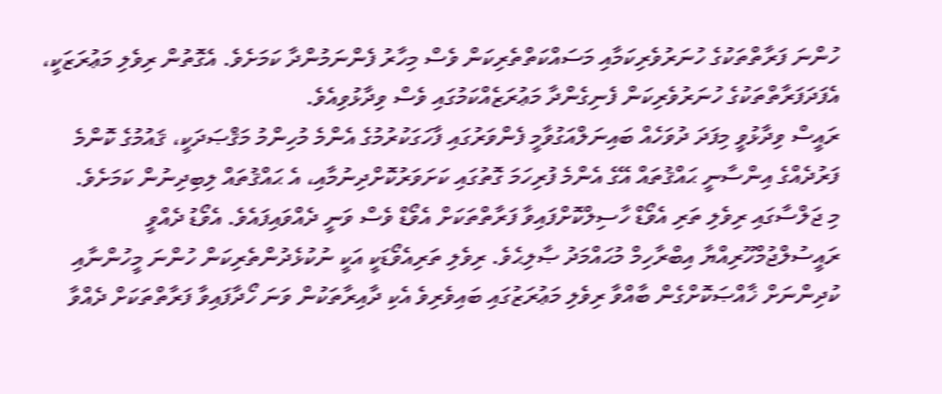ހުންނަ ފަރާތްތަކުގެ ހުނަރުވެރިކަމާއި މަސައްކަތްތެރިކަން ވެސް މިހާރު ފެންނަމުންދާ ކަމަށެވެ. އެގޮތުން ރިވެލި މަޢުރަޒަކީ، އެފަދަފަރާތްތަކުގެ ހުނަރުވެރިކަން ފެނިގެންދާ މަޢުރަޒެއްކަމުގައި ވެސް ވިދާޅުވިއެވެ.
ރައީސް ވިދާޅުވީ މިފަދަ ދުވަހެއް ބައިނަލްއަގުވާމީ ފެންވަރުގައި ފާހަގަކުރުމުގެ އެންމެ މުހިންމު މަޤްޞަދަކީ، ޤައުމުގެ ކޮންމެ ފަރުދެއްގެ އިންސާނީ ޙައްޤުތައް އޭގެ އެންމެ ފުރިހަމަ ގޮތުގައި ކަށަވަރުކޮށްދިނުމާއި، އެ ޙައްޤުތައް ލިބިދިނުން ކަމަށެވެ.
މި ޖަލްސާގައި ރިވެލި ތަރި އެވޯޑް ހާސިލްކޮށްފައިވާ ފަރާތްތަކަށް އެވޯޑް ވެސް ވަނީ ދެއްވައިފައެވެ. އެވޯޑު ދެއްވީ ރައީސުލްޖުމްހޫރިއްޔާ އިބްރާހިމް މުޙައްމަދު ޞާލިޙެވެ. ރިވެލި ތަރިއެވޯޑަކީ އަކީ ނުކުޅެދުންތެރިކަން ހުންނަ މީހުންނާއި ކުދިންނަށް ޚާއްޞަކޮށްގެން ބާއްވާ ރިވެލި މަޢުރަޒުގައި ބައިވެރިވެ އެކި ދާއިރާތަކުން ވަނަ ހޯދާފައިވާ ފަރާތްތަކަށް ދެއްވާ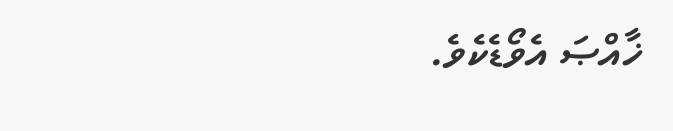ޚާއްޞަ އެވޯޑެކެވެ.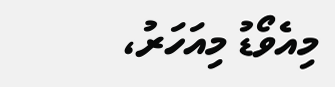މިއެވޯޑު މިއަހަރު،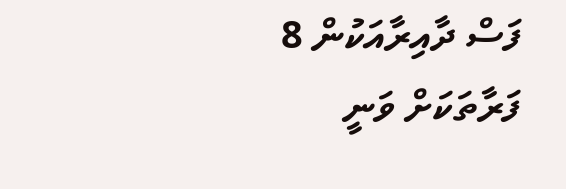ފަސް ދާއިރާއަކުން 8 ފަރާތަކަށް ވަނީ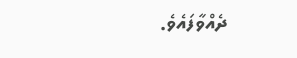ދެއްވާފައެވެ.